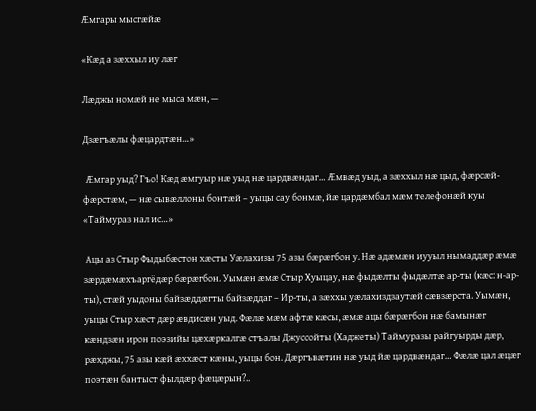Æмгары мысгæйæ

«Кæд а зæххыл иу лæг

Лæджы номæй не мыса мæн, —

Дзæгъæлы фæцардтæн…»

 Æмгар уыд? Гъо! Кæд æмгуыр нæ уыд нæ цардвæндаг… Æмвæд уыд, а зæххыл нæ цыд, фæрсæй-фæрстæм, — нæ сывæллоны бонтæй – уыцы сау бонмæ, йæ цардæмбал мæм телефонæй куы «Таймураз нал ис…»

 Ацы аз Стыр Фыдыбæстон хæсты Уæлахизы 75 азы бæрæгбон у. Нæ адæмæн иууыл нымаддæр æмæ зæрдæмæхъаргёдæр бæрæгбон. Уымæн æмæ Стыр Хуыцау, нæ фыдæлты фыдæлтæ ар-ты (кæс: н-ар-ты), стæй уыдоны байзæддæгты байзæддаг – Ир-ты, а зæххы уæлахиздзаутæй сæвзæрста. Уымæн, уыцы Стыр хæст дæр æвдисæн уыд. Фæлæ мæм афтæ кæсы, æмæ ацы бæрæгбон нæ бамынæг кæндзæн ирон поэзийы цæхæркалгæ стъалы Джуссойты (Хаджеты) Таймуразы райгуырды дæр, рæхджы, 75 азы кæй æххæст кæны, уыцы бон. Дæргъвæтин нæ уыд йæ цардвæндаг… Фæлæ цал æцæг поэтæн бантыст фылдæр фæцæрын?..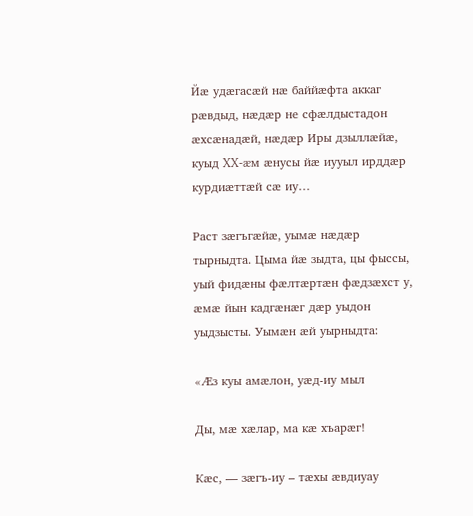Йæ удæгасæй нæ баййæфта аккаг рæвдыд, нæдæр не сфæлдыстадон æхсæнадæй, нæдæр Иры дзыллæйæ, куыд XX-æм æнусы йæ иууыл ирддæр курдиæттæй сæ иу…

Раст зæгъгæйæ, уымæ нæдæр тырныдта. Цыма йæ зыдта, цы фыссы, уый фидæны фæлтæртæн фæдзæхст у, æмæ йын кадгæнæг дæр уыдон уыдзысты. Уымæн æй уырныдта:

«Æз куы амæлон, уæд-иу мыл

Ды, мæ хæлар, ма кæ хъарæг!

Кæс, — зæгъ-иу – тæхы æвдиуау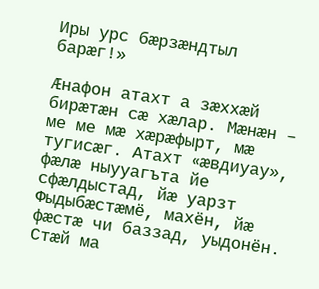Иры урс бæрзæндтыл барæг!»

Æнафон атахт а зæххæй бирæтæн сæ хæлар. Мæнæн – ме ме мæ хæрæфырт, мæ тугисæг. Атахт «æвдиуау», фæлæ ныууагъта йе сфæлдыстад, йæ уарзт Фыдыбæстæмё, махён, йæ фæстæ чи баззад, уыдонён. Стæй ма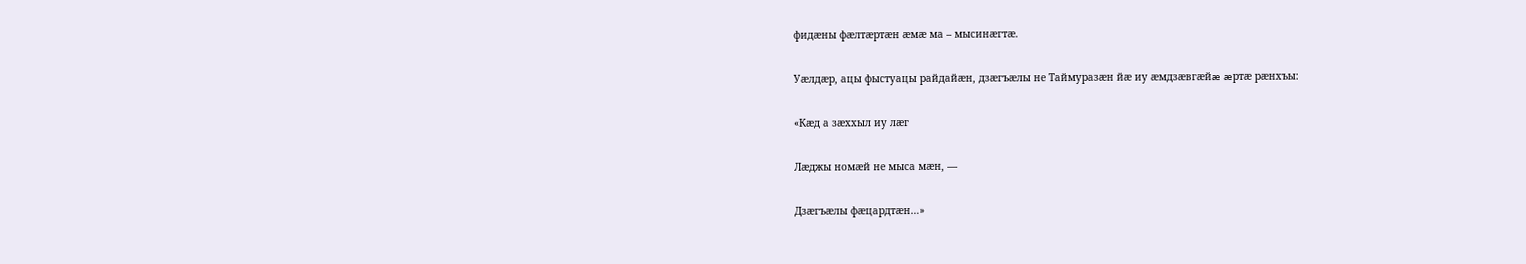фидæны фæлтæртæн æмæ ма – мысинæгтæ.

Уæлдæр, ацы фыстуацы райдайæн, дзæгъæлы не Таймуразæн йæ иу æмдзæвгæйæ æртæ рæнхъы:

«Кæд а зæххыл иу лæг

Лæджы номæй не мыса мæн, —

Дзæгъæлы фæцардтæн…»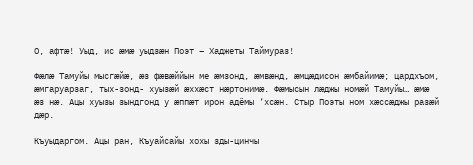О, афтæ! Уыд, ис æмæ уыдзæн Поэт – Хаджеты Таймураз!

Фæлæ Тамуйы мысгæйæ, æз фæвæййын ме æмзонд, æмвæнд, æмцæдисон æмбайимæ; цардхъом, æмгаруарзаг, тых-зонд- хуызæй æххæст нæртонимæ. Фæмысын лæджы номæй Тамуйы… æмæ æз нæ. Ацы хуызы зындгонд у æппæт ирон адёмы ‘хсæн. Стыр Поэты ном хæссæджы разæй дæр.

Къуыдаргом. Ацы ран, Къуайсайы хохы зды-цинчы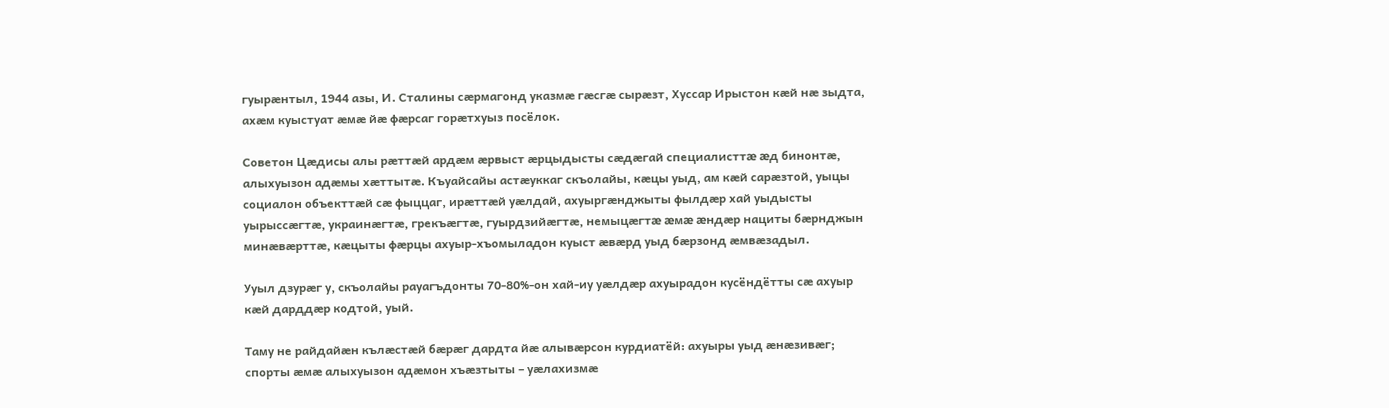гуырæнтыл, 1944 азы, И. Сталины сæрмагонд указмæ гæсгæ сырæзт, Хуссар Ирыстон кæй нæ зыдта, ахæм куыстуат æмæ йæ фæрсаг горæтхуыз посёлок.

Советон Цæдисы алы рæттæй ардæм æрвыст æрцыдысты сæдæгай специалисттæ æд бинонтæ, алыхуызон адæмы хæттытæ. Къуайсайы астæуккаг скъолайы, кæцы уыд, ам кæй сарæзтой, уыцы социалон объекттæй сæ фыццаг, ирæттæй уæлдай, ахуыргæнджыты фылдæр хай уыдысты уырыссæгтæ, украинæгтæ, грекъæгтæ, гуырдзийæгтæ, немыцæгтæ æмæ æндæр нациты бæрнджын минæвæрттæ, кæцыты фæрцы ахуыр-хъомыладон куыст æвæрд уыд бæрзонд æмвæзадыл.

Ууыл дзурæг у, скъолайы рауагъдонты 70-80%-он хай-иу уæлдæр ахуырадон кусёндётты сæ ахуыр кæй дарддæр кодтой, уый.

Таму не райдайæн кълæстæй бæрæг дардта йæ алывæрсон курдиатёй: ахуыры уыд æнæзивæг; спорты æмæ алыхуызон адæмон хъæзтыты – уæлахизмæ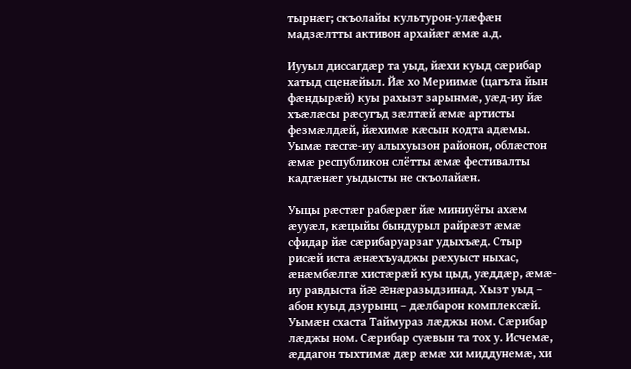тырнæг; скъолайы культурон-улæфæн мадзæлтты активон архайæг æмæ а.д.

Иууыл диссагдæр та уыд, йæхи куыд сæрибар хатыд сценæйыл. Йæ хо Мериимæ (цагъта йын фæндырæй) куы рахызт зарынмæ, уæд-иу йæ хъæлæсы рæсугъд зæлтæй æмæ артисты фезмæлдæй, йæхимæ кæсын кодта адæмы. Уымæ гæсгæ-иу алыхуызон районон, облæстон æмæ республикон слётты æмæ фестивалты кадгæнæг уыдысты не скъолайæн.

Уыцы рæстæг рабæрæг йæ миниуёгы ахæм æууæл, кæцыйы бындурыл райрæзт æмæ сфидар йæ сæрибаруарзаг удыхъæд. Стыр рисæй иста æнæхъуаджы рæхуыст ныхас, æнæмбæлгæ хистæрæй куы цыд, уæддæр, æмæ-иу равдыста йæ æнæразыдзинад. Хызт уыд – абон куыд дзурынц – дæлбарон комплексæй.  Уымæн схаста Таймураз лæджы ном. Сæрибар лæджы ном. Сæрибар суæвын та тох у. Исчемæ, æддагон тыхтимæ дæр æмæ хи миддунемæ, хи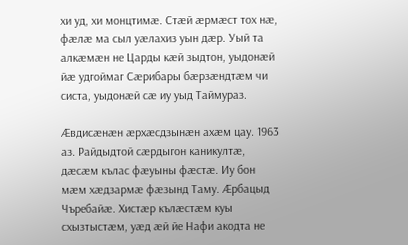хи уд, хи монцтимæ. Стæй æрмæст тох нæ, фæлæ ма сыл уæлахиз уын дæр. Уый та алкæмæн не Царды кæй зыдтон, уыдонæй йæ удгоймаг Сæрибары бæрзæндтæм чи систа, уыдонæй сæ иу уыд Таймураз.

Æвдисæнæн æрхæсдзынæн ахæм цау. 1963 аз. Райдыдтой сæрдыгон каникултæ, дæсæм кълас фæуыны фæстæ. Иу бон мæм хæдзармæ фæзынд Таму. Æрбацыд Чъребайæ. Хистæр кълæстæм куы схызтыстæм, уæд æй йе Нафи акодта не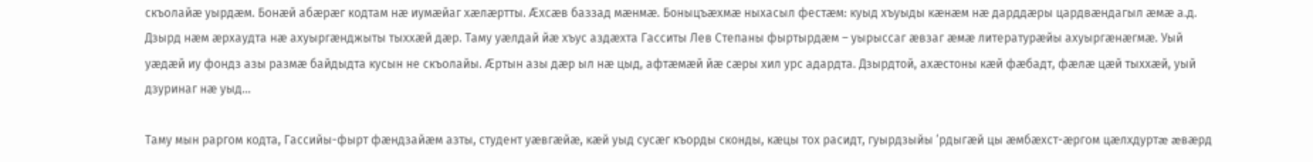скъолайæ уырдæм. Бонæй абæрæг кодтам нæ иумæйаг хæлæртты. Æхсæв баззад мæнмæ. Боныцъæхмæ ныхасыл фестæм: куыд хъуыды кæнæм нæ дарддæры цардвæндагыл æмæ а.д. Дзырд нæм æрхаудта нæ ахуыргæнджыты тыххæй дæр. Таму уæлдай йæ хъус аздæхта Гасситы Лев Степаны фыртырдæм – уырыссаг æвзаг æмæ литературæйы ахуыргæнæгмæ. Уый уæдæй иу фондз азы размæ байдыдта кусын не скъолайы. Æртын азы дæр ыл нæ цыд, афтæмæй йæ сæры хил урс адардта. Дзырдтой, ахæстоны кæй фæбадт, фæлæ цæй тыххæй, уый дзуринаг нæ уыд…

Таму мын раргом кодта, Гассийы-фырт фæндзайæм азты, студент уæвгæйæ, кæй уыд сусæг къорды сконды, кæцы тох расидт, гуырдзыйы ‘рдыгæй цы æмбæхст-æргом цæлхдуртæ æвæрд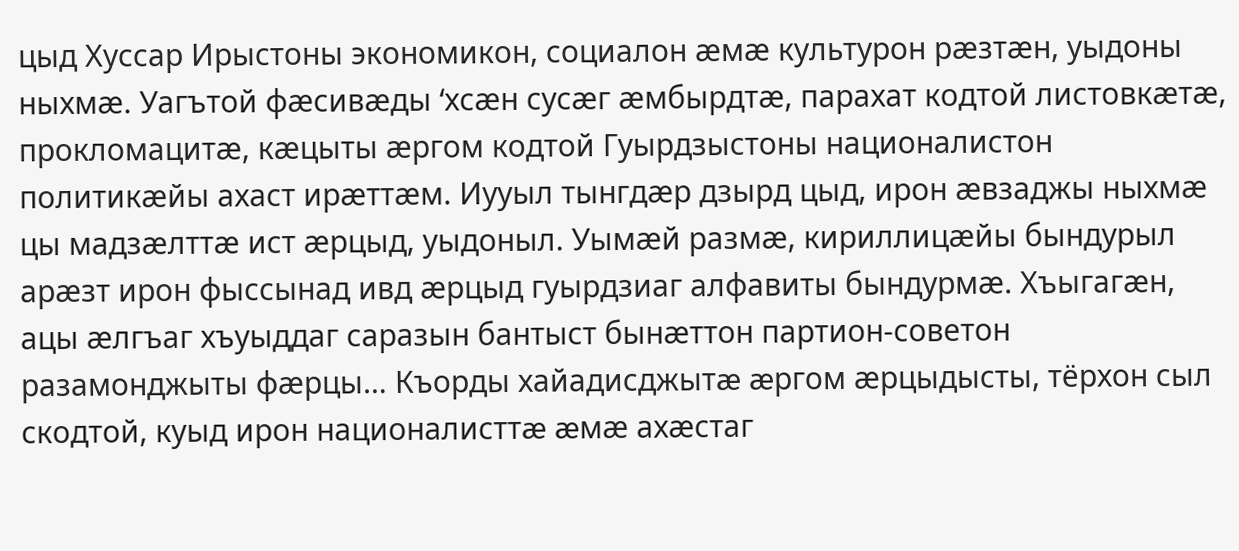цыд Хуссар Ирыстоны экономикон, социалон æмæ культурон рæзтæн, уыдоны ныхмæ. Уагътой фæсивæды ‘хсæн сусæг æмбырдтæ, парахат кодтой листовкæтæ, прокломацитæ, кæцыты æргом кодтой Гуырдзыстоны националистон политикæйы ахаст ирæттæм. Иууыл тынгдæр дзырд цыд, ирон æвзаджы ныхмæ цы мадзæлттæ ист æрцыд, уыдоныл. Уымæй размæ, кириллицæйы бындурыл арæзт ирон фыссынад ивд æрцыд гуырдзиаг алфавиты бындурмæ. Хъыгагæн, ацы æлгъаг хъуыддаг саразын бантыст бынæттон партион-советон разамонджыты фæрцы… Къорды хайадисджытæ æргом æрцыдысты, тёрхон сыл скодтой, куыд ирон националисттæ æмæ ахæстаг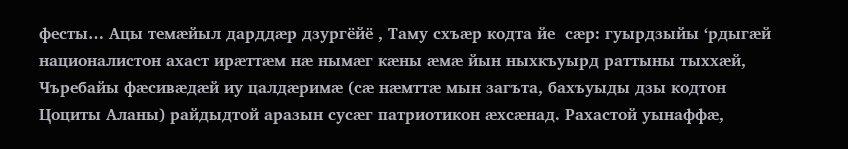фесты… Ацы темæйыл дарддæр дзургёйё , Таму схъæр кодта йе  сæр: гуырдзыйы ‘рдыгæй националистон ахаст ирæттæм нæ нымæг кæны æмæ йын ныхкъуырд раттыны тыххæй, Чъребайы фæсивæдæй иу цалдæримæ (сæ нæмттæ мын загъта, бахъуыды дзы кодтон Цоциты Аланы) райдыдтой аразын сусæг патриотикон æхсæнад. Рахастой уынаффæ,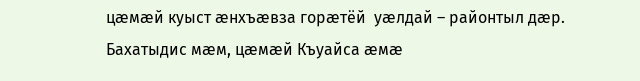цæмæй куыст æнхъæвза горæтёй  уæлдай – районтыл дæр. Бахатыдис мæм, цæмæй Къуайса æмæ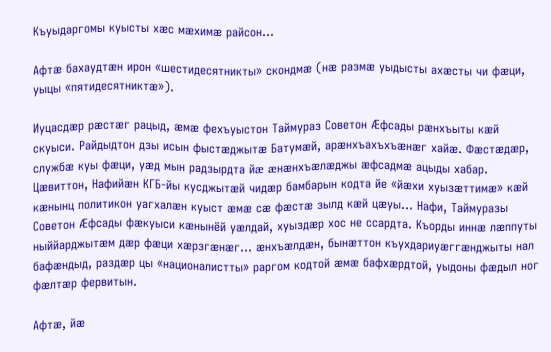Къуыдаргомы куысты хæс мæхимæ райсон…

Афтæ бахаудтæн ирон «шестидесятникты» скондмæ (нæ размæ уыдысты ахæсты чи фæци, уыцы «пятидесятниктæ»).

Иуцасдæр рæстæг рацыд, æмæ фехъуыстон Таймураз Советон Æфсады рæнхъыты кæй скуыси. Райдыдтон дзы исын фыстæджытæ Батумæй, арæнхъахъхъæнæг хайæ. Фæстæдæр, службæ куы фæци, уæд мын радзырдта йæ æнæнхъæлæджы æфсадмæ ацыды хабар. Цæвиттон, Нафийæн КГБ-йы кусджытæй чидæр бамбарын кодта йе «йæхи хуызæттимæ» кæй кæнынц политикон уагхалæн куыст æмæ сæ фæстæ зылд кæй цæуы… Нафи, Таймуразы Советон Æфсады фæкуыси кæнынёй уæлдай, хуыздæр хос не ссардта. Къорды иннæ лæппуты ныййарджытæм дæр фæци хæрзгæнæг… æнхъæлдæн, бынæттон къухдариуæггæнджыты нал бафæндыд, раздæр цы «националистты» раргом кодтой æмæ бафхæрдтой, уыдоны фæдыл ног фæлтæр фервитын.

Афтæ, йæ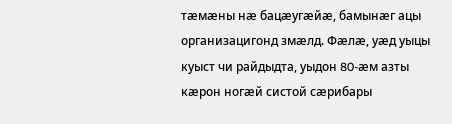тæмæны нæ бацæугæйæ, бамынæг ацы организацигонд змæлд. Фæлæ, уæд уыцы куыст чи райдыдта, уыдон 80-æм азты кæрон ногæй систой сæрибары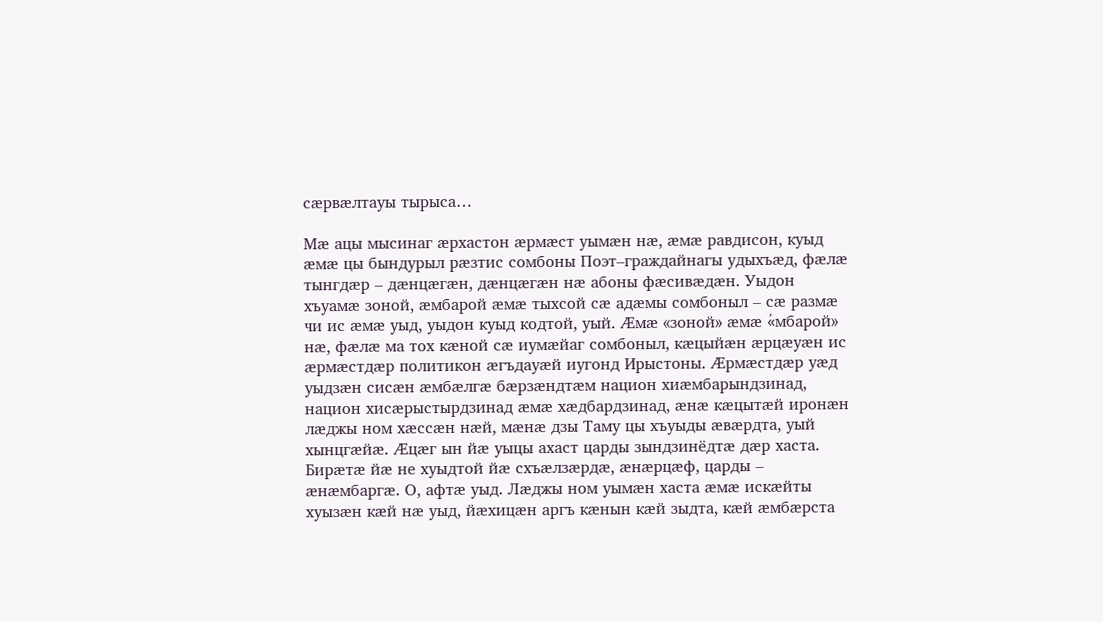сæрвæлтауы тырыса…

Мæ ацы мысинаг æрхастон æрмæст уымæн нæ, æмæ равдисон, куыд æмæ цы бындурыл рæзтис сомбоны Поэт–граждайнагы удыхъæд, фæлæ тынгдæр – дæнцæгæн, дæнцæгæн нæ абоны фæсивæдæн. Уыдон хъуамæ зоной, æмбарой æмæ тыхсой сæ адæмы сомбоныл – сæ размæ чи ис æмæ уыд, уыдон куыд кодтой, уый. Æмæ «зоной» æмæ «҆мбарой» нæ, фæлæ ма тох кæной сæ иумæйаг сомбоныл, кæцыйæн æрцæуæн ис æрмæстдæр политикон æгъдауæй иугонд Ирыстоны. Æрмæстдæр уæд уыдзæн сисæн æмбæлгæ бæрзæндтæм национ хиæмбарындзинад, национ хисæрыстырдзинад æмæ хæдбардзинад, æнæ кæцытæй иронæн лæджы ном хæссæн нæй, мæнæ дзы Таму цы хъуыды æвæрдта, уый хынцгæйæ. Æцæг ын йæ уыцы ахаст царды зындзинёдтæ дæр хаста. Бирæтæ йæ не хуыдтой йæ схъæлзæрдæ, æнæрцæф, царды – æнæмбаргæ. О, афтæ уыд. Лæджы ном уымæн хаста æмæ искæйты хуызæн кæй нæ уыд, йæхицæн аргъ кæнын кæй зыдта, кæй æмбæрста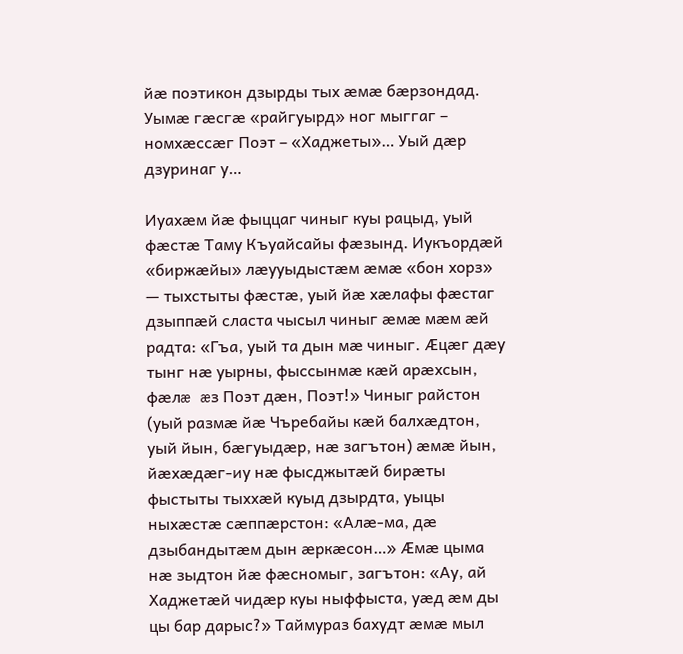йæ поэтикон дзырды тых æмæ бæрзондад. Уымæ гæсгæ «райгуырд» ног мыггаг – номхæссæг Поэт – «Хаджеты»… Уый дæр дзуринаг у…

Иуахæм йæ фыццаг чиныг куы рацыд, уый фæстæ Таму Къуайсайы фæзынд. Иукъордæй «биржæйы» лæууыдыстæм æмæ «бон хорз» — тыхстыты фæстæ, уый йæ хæлафы фæстаг дзыппæй сласта чысыл чиныг æмæ мæм æй радта: «Гъа, уый та дын мæ чиныг. Æцæг дæу тынг нæ уырны, фыссынмæ кæй арæхсын, фæлæ æз Поэт дæн, Поэт!» Чиныг райстон (уый размæ йæ Чъребайы кæй балхæдтон, уый йын, бæгуыдæр, нæ загътон) æмæ йын, йæхæдæг-иу нæ фысджытæй бирæты фыстыты тыххæй куыд дзырдта, уыцы ныхæстæ сæппæрстон: «Алæ-ма, дæ дзыбандытæм дын æркæсон…» Æмæ цыма нæ зыдтон йæ фæсномыг, загътон: «Ау, ай Хаджетæй чидæр куы ныффыста, уæд æм ды цы бар дарыс?» Таймураз бахудт æмæ мыл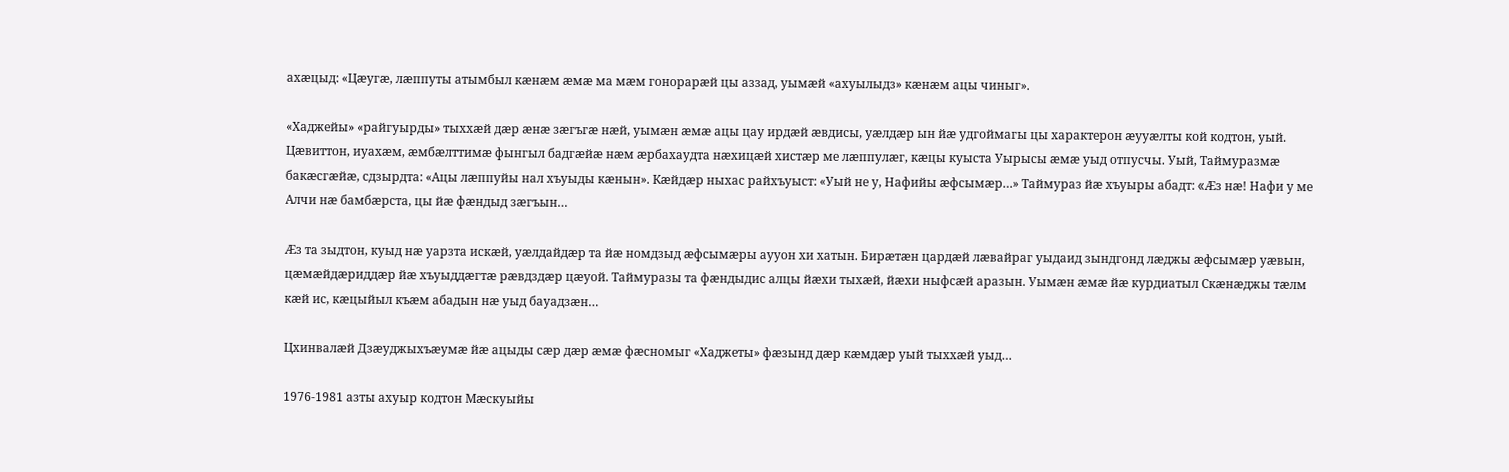ахæцыд: «Цæугæ, лæппуты атымбыл кæнæм æмæ ма мæм гонорарæй цы аззад, уымæй «ахуылыдз» кæнæм ацы чиныг».

«Хаджейы» «райгуырды» тыххæй дæр æнæ зæгъгæ нæй, уымæн æмæ ацы цау ирдæй æвдисы, уæлдæр ын йæ удгоймагы цы характерон æууæлты кой кодтон, уый. Цæвиттон, иуахæм, æмбæлттимæ фынгыл бадгæйæ нæм æрбахаудта нæхицæй хистæр ме лæппулæг, кæцы куыста Уырысы æмæ уыд отпусчы. Уый, Таймуразмæ бакæсгæйæ, сдзырдта: «Ацы лæппуйы нал хъуыды кæнын». Кæйдæр ныхас райхъуыст: «Уый не у, Нафийы æфсымæр…» Таймураз йæ хъуыры абадт: «Æз нæ! Нафи у ме Алчи нæ бамбæрста, цы йæ фæндыд зæгъын…

Æз та зыдтон, куыд нæ уарзта искæй, уæлдайдæр та йæ номдзыд æфсымæры аууон хи хатын. Бирæтæн цардæй лæвайраг уыдаид зындгонд лæджы æфсымæр уæвын, цæмæйдæриддæр йæ хъуыддæгтæ рæвдздæр цæуой. Таймуразы та фæндыдис алцы йæхи тыхæй, йæхи ныфсæй аразын. Уымæн æмæ йæ курдиатыл Скæнæджы тæлм кæй ис, кæцыйыл къæм абадын нæ уыд бауадзæн…

Цхинвалæй Дзæуджыхъæумæ йæ ацыды сæр дæр æмæ фæсномыг «Хаджеты» фæзынд дæр кæмдæр уый тыххæй уыд…

1976-1981 азты ахуыр кодтон Мæскуыйы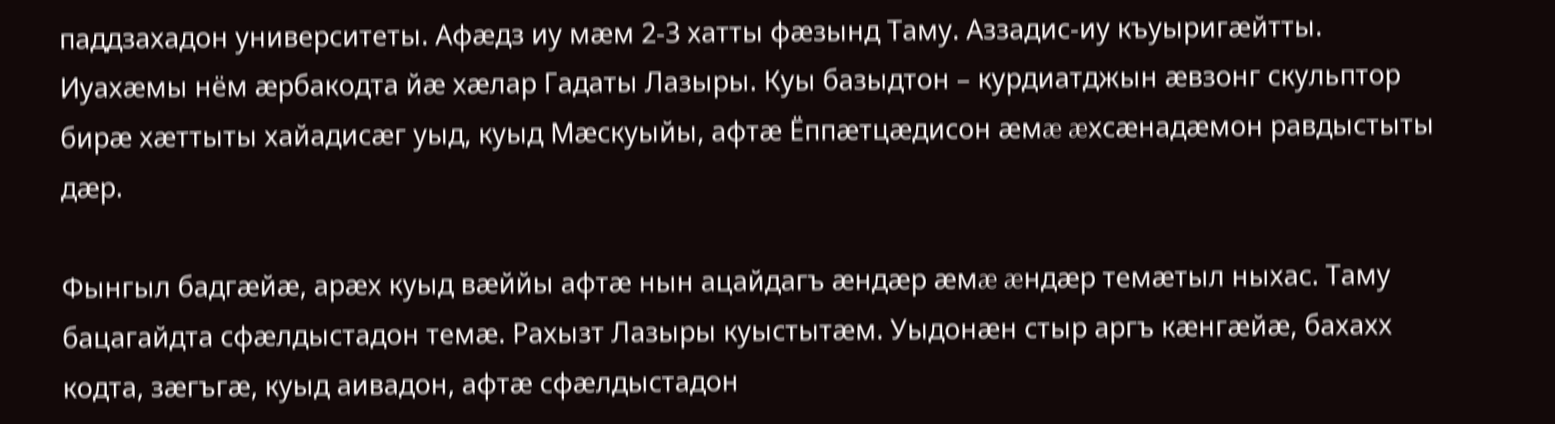паддзахадон университеты. Афæдз иу мæм 2-3 хатты фæзынд Таму. Аззадис-иу къуыригæйтты. Иуахæмы нём æрбакодта йæ хæлар Гадаты Лазыры. Куы базыдтон – курдиатджын æвзонг скульптор бирæ хæттыты хайадисæг уыд, куыд Мæскуыйы, афтæ Ёппæтцæдисон æмæ æхсæнадæмон равдыстыты дæр.

Фынгыл бадгæйæ, арæх куыд вæййы афтæ нын ацайдагъ æндæр æмæ æндæр темæтыл ныхас. Таму бацагайдта сфæлдыстадон темæ. Рахызт Лазыры куыстытæм. Уыдонæн стыр аргъ кæнгæйæ, бахахх кодта, зæгъгæ, куыд аивадон, афтæ сфæлдыстадон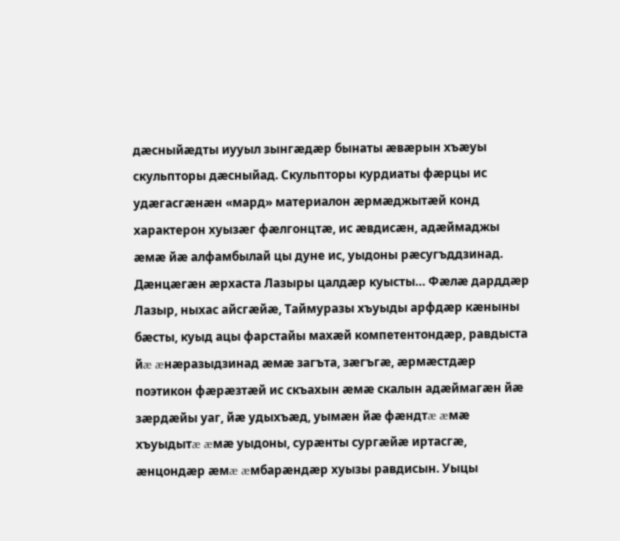дæсныйæдты иууыл зынгæдæр бынаты æвæрын хъæуы скульпторы дæсныйад. Скульпторы курдиаты фæрцы ис удæгасгæнæн «мард» материалон æрмæджытæй конд характерон хуызæг фæлгонцтæ, ис æвдисæн, адæймаджы æмæ йæ алфамбылай цы дуне ис, уыдоны рæсугъддзинад. Дæнцæгæн æрхаста Лазыры цалдæр куысты… Фæлæ дарддæр Лазыр, ныхас айсгæйæ, Таймуразы хъуыды арфдæр кæныны бæсты, куыд ацы фарстайы махæй компетентондæр, равдыста йæ æнæразыдзинад æмæ загъта, зæгъгæ, æрмæстдæр поэтикон фæрæзтæй ис скъахын æмæ скалын адæймагæн йæ зæрдæйы уаг, йæ удыхъæд, уымæн йæ фæндтæ æмæ хъуыдытæ æмæ уыдоны, сурæнты сургæйæ иртасгæ, æнцондæр æмæ æмбарæндæр хуызы равдисын. Уыцы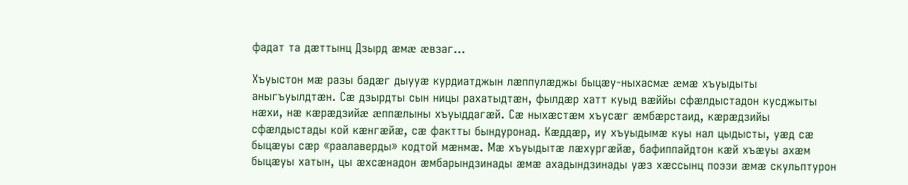фадат та дæттынц Дзырд æмæ æвзаг…

Хъуыстон мæ разы бадæг дыууæ курдиатджын лæппулæджы быцæу-ныхасмæ æмæ хъуыдыты аныгъуылдтæн. Сæ дзырдты сын ницы рахатыдтæн, фылдæр хатт куыд вæййы сфæлдыстадон кусджыты нæхи, нæ кæрæдзийæ æппæлыны хъуыддагæй. Сæ ныхæстæм хъусæг æмбæрстаид, кæрæдзийы сфæлдыстады кой кæнгæйæ, сæ фактты бындуронад. Кæддæр, иу хъуыдымæ куы нал цыдысты, уæд сæ быцæуы сæр «раалаверды» кодтой мæнмæ. Мæ хъуыдытæ лæхургæйæ, бафиппайдтон кæй хъæуы ахæм быцæуы хатын, цы æхсæнадон æмбарындзинады æмæ ахадындзинады уæз хæссынц поэзи æмæ скульптурон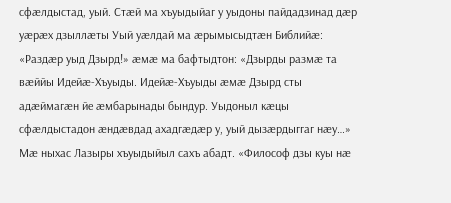сфæлдыстад, уый. Стæй ма хъуыдыйаг у уыдоны пайдадзинад дæр уæрæх дзыллæты Уый уæлдай ма æрымысыдтæн Библийæ: «Раздæр уыд Дзырд!» æмæ ма бафтыдтон: «Дзырды размæ та вæййы Идейæ-Хъуыды. Идейæ-Хъуыды æмæ Дзырд сты адæймагæн йе æмбарынады бындур. Уыдоныл кæцы сфæлдыстадон æндæвдад ахадгæдæр у, уый дызæрдыггаг нæу…» Мæ ныхас Лазыры хъуыдыйыл сахъ абадт. «Философ дзы куы нæ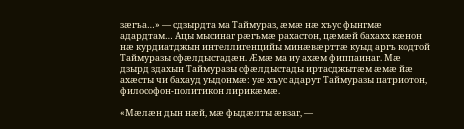зæгъа…» — сдзырдта ма Таймураз, æмæ нæ хъус фынгмæ адардтам… Ацы мысинаг рæгъмæ рахастон, цæмæй бахахх кæнон нæ курдиатджын интеллигенцийы минæвæрттæ куыд аргъ кодтой Таймуразы сфæлдыстадæн. Æмæ ма иу ахæм фиппаинаг. Мæ дзырд здахын Таймуразы сфæлдыстады иртасджытæм æмæ йæ ахæсты чи бахауд уыдонмæ: уæ хъус адарут Таймуразы патриотон, философон-политикон лирикæмæ.

«Мæлæн дын нæй, мæ фыдæлты æвзаг, —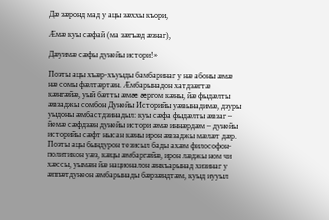Дæ зæронд мад у ацы зæххы къори,

Æмæ куы сæфай (ма зæгъæд æзнаг),

Дæуимæ сæфы дунейы истори!»

Поэты ацы хъæр-хъуыды бамбаринаг у нæ абоны æмæ нæ сомы фæлтæртæн. Æмбарынадон хатдзæгтæ кæнгæйæ, уый бæтты æмæ æргом кæны, йæ фыдæлты æвзаджы сомбон Дунейы Историйы уæвынадимæ, дзуры уыдоны æмбастдзинадыл: куы сæфа фыдæлты æвзаг – йемæ сæфдзæн дунейы истори æмæ иннæрдæм – дунейы историйы сæфт нысан кæны ирон æвзаджы мæлæт дæр. Поэты ацы бындурон тезисыл бады ахæм философон-политикон уæз, кæцы æмбаргæйæ, ирон лæджы ном чи хæссы, уымæн йæ националон æнкъарынад хизинаг у æппæтдунеон æмбарынады бæрзæндтæм, куыд иууыл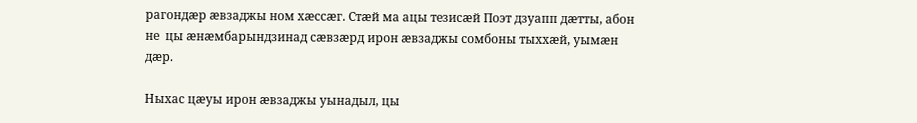рагондæр æвзаджы ном хæссæг. Стæй ма ацы тезисæй Поэт дзуапп дæтты, абон не  цы æнæмбарындзинад сæвзæрд ирон æвзаджы сомбоны тыххæй, уымæн дæр.

Ныхас цæуы ирон æвзаджы уынадыл, цы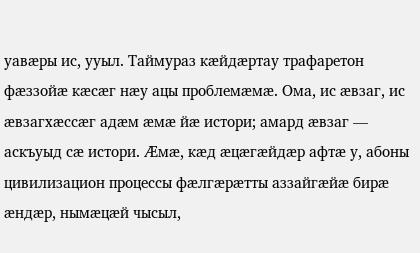уавæры ис, ууыл. Таймураз кæйдæртау трафаретон фæззойæ кæсæг нæу ацы проблемæмæ. Ома, ис æвзаг, ис æвзагхæссæг адæм æмæ йæ истори; амард æвзаг — аскъуыд сæ истори. Æмæ, кæд æцæгæйдæр афтæ у, абоны цивилизацион процессы фæлгæрæтты аззайгæйæ бирæ æндæр, нымæцæй чысыл,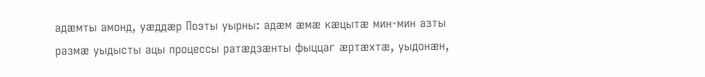адæмты амонд, уæддæр Поэты уырны: адæм æмæ кæцытæ мин-мин азты размæ уыдысты ацы процессы ратæдзæнты фыццаг æртæхтæ, уыдонæн,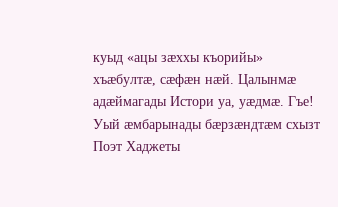куыд «ацы зæххы къорийы» хъæбултæ, сæфæн нæй. Цалынмæ адæймагады Истори уа, уæдмæ. Гъе! Уый æмбарынады бæрзæндтæм схызт Поэт Хаджеты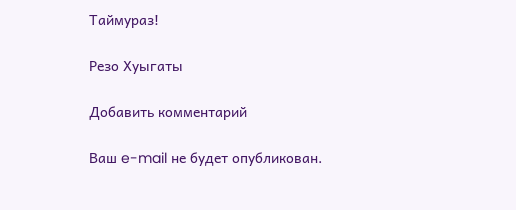Таймураз!

Резо Хуыгаты

Добавить комментарий

Ваш e-mail не будет опубликован.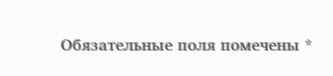Обязательные поля помечены *